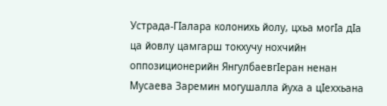Устрада-ГIалара колонихь йолу, цхьа могIа дIа ца йовлу цамгарш токхучу нохчийн оппозиционерийн ЯнгулбаевгIеран ненан Мусаева Заремин могушалла йуха а цIеххьана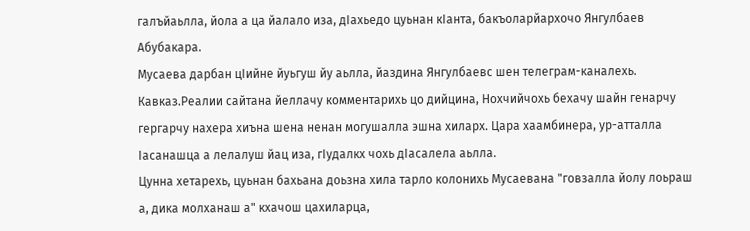галъйаьлла, йола а ца йалало иза, дIахьедо цуьнан кIанта, бакъоларйархочо Янгулбаев Абубакара.
Мусаева дарбан цIийне йуьгуш йу аьлла, йаздина Янгулбаевс шен телеграм-каналехь. Кавказ.Реалии сайтана йеллачу комментарихь цо дийцина, Нохчийчохь бехачу шайн генарчу гергарчу нахера хиъна шена ненан могушалла эшна хиларх. Цара хаамбинера, ур-атталла Iасанашца а лелалуш йац иза, гIудалкх чохь дIасалела аьлла.
Цунна хетарехь, цуьнан бахьана доьзна хила тарло колонихь Мусаевана "говзалла йолу лоьраш а, дика молханаш а" кхачош цахиларца,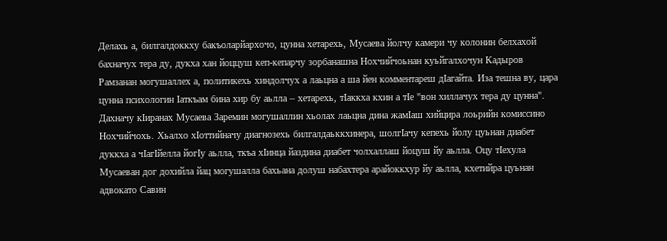Делахь а, билгалдоккху бакъоларйархочо, цунна хетарехь, Мусаева йолчу камери чу колонин белхахой бахначух тера ду, дукха хан йоццуш кеп-кепарчу зорбанашна Нохчийчоьнан куьйгалхочун Кадыров Рамзанан могушаллех а, политикехь хиндолчух а лаьцна а ша йен комментареш дIагайта. Иза тешна ву, цара цунна психологин Iаткъам бина хир бу аьлла – хетарехь, тIаккха кхин а тIе "вон хиллачух тера ду цунна".
Дахначу кIиранах Мусаева Заремин могушаллин хьолах лаьцна дина жамIаш хийцира лоьрийн комиссино Нохчийчохь. Хьалхо хIоттийначу диагнозехь билгалдаьккхинера, шолгIачу кепехь йолу цуьнан диабет дуккха а чIагIйелла йогIу аьлла, ткъа хIинца йаздина диабет чолхаллаш йоцуш йу аьлла. Оцу тIехула Мусаеван дог дохийла йац могушалла бахьана долуш набахтера арайоккхур йу аьлла, кхетийра цуьнан адвокато Савин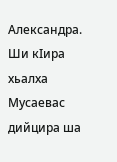Александра.
Ши кIира хьалха Мусаевас дийцира ша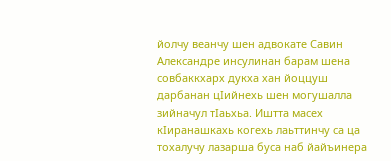йолчу веанчу шен адвокате Савин Александре инсулинан барам шена совбаккхарх дукха хан йоццуш дарбанан цIийнехь шен могушалла зийначул тIаьхьа. Иштта масех кIиранашкахь когехь лаьттинчу са ца тохалучу лазарша буса наб йайъинера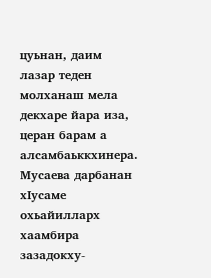цуьнан, даим лазар теден молханаш мела декхаре йара иза, церан барам а алсамбаьккхинера.
Мусаева дарбанан хIусаме охьайилларх хаамбира зазадокху-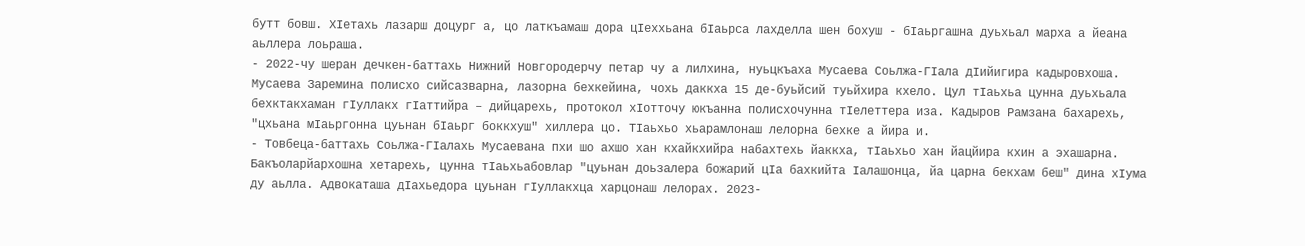бутт бовш. ХIетахь лазарш доцург а, цо латкъамаш дора цIеххьана бIаьрса лахделла шен бохуш - бIаьргашна дуьхьал марха а йеана аьллера лоьраша.
- 2022-чу шеран дечкен-баттахь Нижний Новгородерчу петар чу а лилхина, нуьцкъаха Мусаева Соьлжа-ГIала дIийигира кадыровхоша. Мусаева Заремина полисхо сийсазварна, лазорна бехкейина, чохь даккха 15 де-буьйсий туьйхира кхело. Цул тIаьхьа цунна дуьхьала бехктакхаман гIуллакх гIаттийра – дийцарехь, протокол хIотточу юкъанна полисхочунна тIелеттера иза. Кадыров Рамзана бахарехь, "цхьана мIаьргонна цуьнан бIаьрг боккхуш" хиллера цо. ТIаьхьо хьарамлонаш лелорна бехке а йира и.
- Товбеца-баттахь Соьлжа-ГIалахь Мусаевана пхи шо ахшо хан кхайкхийра набахтехь йаккха, тIаьхьо хан йацйира кхин а эхашарна. Бакъоларйархошна хетарехь, цунна тIаьхьабовлар "цуьнан доьзалера божарий цIа бахкийта Iалашонца, йа царна бекхам беш" дина хIума ду аьлла. Адвокаташа дIахьедора цуьнан гIуллакхца харцонаш лелорах. 2023-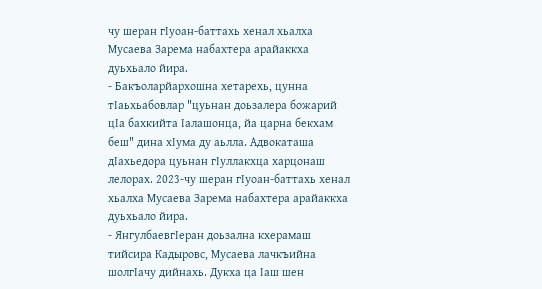чу шеран гIуоан-баттахь хенал хьалха Мусаева Зарема набахтера арайаккха дуьхьало йира.
- Бакъоларйархошна хетарехь, цунна тIаьхьабовлар "цуьнан доьзалера божарий цIа бахкийта Iалашонца, йа царна бекхам беш" дина хIума ду аьлла. Адвокаташа дIахьедора цуьнан гIуллакхца харцонаш лелорах. 2023-чу шеран гIуоан-баттахь хенал хьалха Мусаева Зарема набахтера арайаккха дуьхьало йира.
- ЯнгулбаевгIеран доьзална кхерамаш тийсира Кадыровс, Мусаева лачкъийна шолгIачу дийнахь. Дукха ца Iаш шен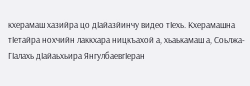кхерамаш хазийра цо дIайазйинчу видео тIехь. Кхерамашна тIетайра нохчийн лаккхара ницкъахой а, хьаькамаш а, Соьлжа-ГIалахь дIайаьхьира ЯнгулбаевгIеран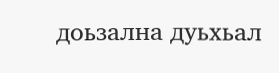доьзална дуьхьал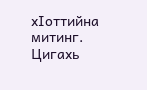хIоттийна митинг. Цигахь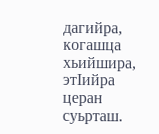дагийра, когашца хьийшира, этIийра церан суьрташ.